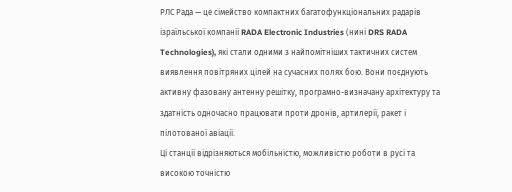РЛС Рада — це сімейство компактних багатофункціональних радарів ізраїльської компанії RADA Electronic Industries (нині DRS RADA Technologies), які стали одними з найпомітніших тактичних систем виявлення повітряних цілей на сучасних полях бою. Вони поєднують активну фазовану антенну решітку, програмно-визначану архітектуру та здатність одночасно працювати проти дронів, артилерії, ракет і пілотованої авіації.
Ці станції відрізняються мобільністю, можливістю роботи в русі та високою точністю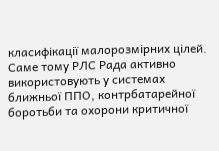класифікації малорозмірних цілей. Саме тому РЛС Рада активно використовують у системах ближньої ППО, контрбатарейної боротьби та охорони критичної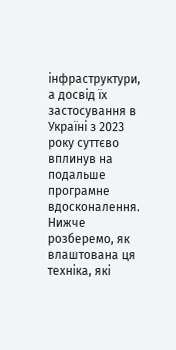інфраструктури, а досвід їх застосування в Україні з 2023 року суттєво вплинув на подальше програмне вдосконалення.
Нижче розберемо, як влаштована ця техніка, які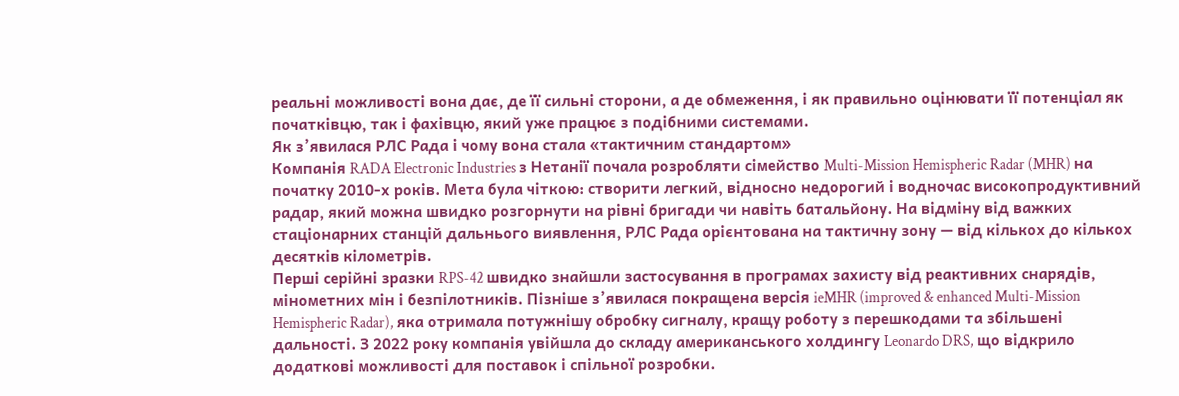реальні можливості вона дає, де її сильні сторони, а де обмеження, і як правильно оцінювати її потенціал як початківцю, так і фахівцю, який уже працює з подібними системами.
Як з’явилася РЛС Рада і чому вона стала «тактичним стандартом»
Компанія RADA Electronic Industries з Нетанії почала розробляти сімейство Multi-Mission Hemispheric Radar (MHR) на початку 2010-х років. Мета була чіткою: створити легкий, відносно недорогий і водночас високопродуктивний радар, який можна швидко розгорнути на рівні бригади чи навіть батальйону. На відміну від важких стаціонарних станцій дальнього виявлення, РЛС Рада орієнтована на тактичну зону — від кількох до кількох десятків кілометрів.
Перші серійні зразки RPS-42 швидко знайшли застосування в програмах захисту від реактивних снарядів, мінометних мін і безпілотників. Пізніше з’явилася покращена версія ieMHR (improved & enhanced Multi-Mission Hemispheric Radar), яка отримала потужнішу обробку сигналу, кращу роботу з перешкодами та збільшені дальності. З 2022 року компанія увійшла до складу американського холдингу Leonardo DRS, що відкрило додаткові можливості для поставок і спільної розробки.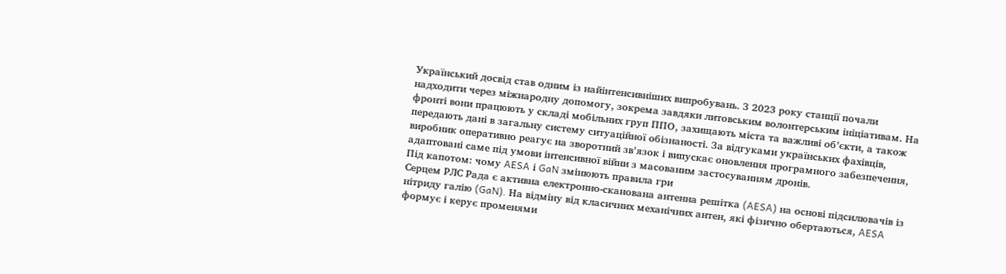Український досвід став одним із найінтенсивніших випробувань. З 2023 року станції почали надходити через міжнародну допомогу, зокрема завдяки литовським волонтерським ініціативам. На фронті вони працюють у складі мобільних груп ППО, захищають міста та важливі об’єкти, а також передають дані в загальну систему ситуаційної обізнаності. За відгуками українських фахівців, виробник оперативно реагує на зворотний зв’язок і випускає оновлення програмного забезпечення, адаптовані саме під умови інтенсивної війни з масованим застосуванням дронів.
Під капотом: чому AESA і GaN змінюють правила гри
Серцем РЛС Рада є активна електронно-сканована антенна решітка (AESA) на основі підсилювачів із нітриду галію (GaN). На відміну від класичних механічних антен, які фізично обертаються, AESA формує і керує променями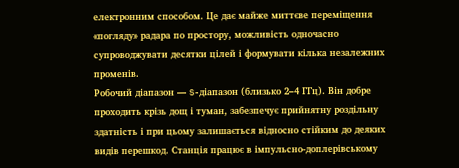електронним способом. Це дає майже миттєве переміщення «погляду» радара по простору, можливість одночасно супроводжувати десятки цілей і формувати кілька незалежних променів.
Робочий діапазон — S-діапазон (близько 2–4 ГГц). Він добре проходить крізь дощ і туман, забезпечує прийнятну роздільну здатність і при цьому залишається відносно стійким до деяких видів перешкод. Станція працює в імпульсно-доплерівському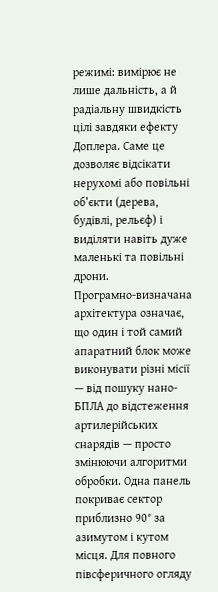режимі: вимірює не лише дальність, а й радіальну швидкість цілі завдяки ефекту Доплера. Саме це дозволяє відсікати нерухомі або повільні об’єкти (дерева, будівлі, рельєф) і виділяти навіть дуже маленькі та повільні дрони.
Програмно-визначана архітектура означає, що один і той самий апаратний блок може виконувати різні місії — від пошуку нано-БПЛА до відстеження артилерійських снарядів — просто змінюючи алгоритми обробки. Одна панель покриває сектор приблизно 90° за азимутом і кутом місця. Для повного півсферичного огляду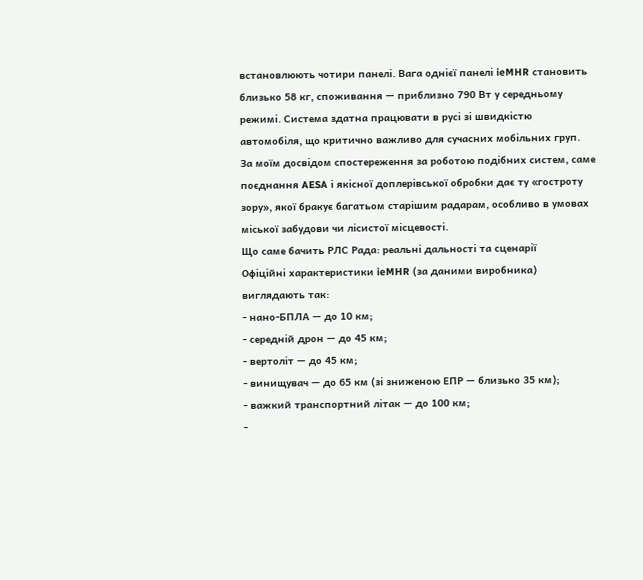встановлюють чотири панелі. Вага однієї панелі ieMHR становить близько 58 кг, споживання — приблизно 790 Вт у середньому режимі. Система здатна працювати в русі зі швидкістю автомобіля, що критично важливо для сучасних мобільних груп.
За моїм досвідом спостереження за роботою подібних систем, саме поєднання AESA і якісної доплерівської обробки дає ту «гостроту зору», якої бракує багатьом старішим радарам, особливо в умовах міської забудови чи лісистої місцевості.
Що саме бачить РЛС Рада: реальні дальності та сценарії
Офіційні характеристики ieMHR (за даними виробника) виглядають так:
- нано-БПЛА — до 10 км;
- середній дрон — до 45 км;
- вертоліт — до 45 км;
- винищувач — до 65 км (зі зниженою ЕПР — близько 35 км);
- важкий транспортний літак — до 100 км;
-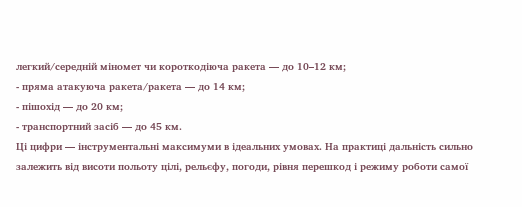легкий/середній міномет чи короткодіюча ракета — до 10–12 км;
- пряма атакуюча ракета/ракета — до 14 км;
- пішохід — до 20 км;
- транспортний засіб — до 45 км.
Ці цифри — інструментальні максимуми в ідеальних умовах. На практиці дальність сильно залежить від висоти польоту цілі, рельєфу, погоди, рівня перешкод і режиму роботи самої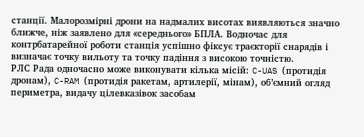станції. Малорозмірні дрони на надмалих висотах виявляються значно ближче, ніж заявлено для «середнього» БПЛА. Водночас для контрбатарейної роботи станція успішно фіксує траєкторії снарядів і визначає точку вильоту та точку падіння з високою точністю.
РЛС Рада одночасно може виконувати кілька місій: C-UAS (протидія дронам), C-RAM (протидія ракетам, артилерії, мінам), об’ємний огляд периметра, видачу цілевказівок засобам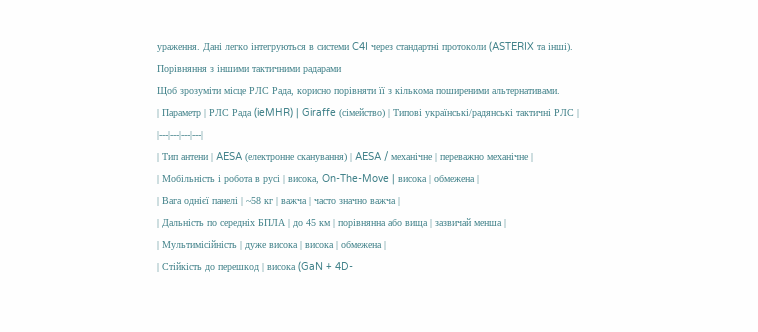ураження. Дані легко інтегруються в системи C4I через стандартні протоколи (ASTERIX та інші).
Порівняння з іншими тактичними радарами
Щоб зрозуміти місце РЛС Рада, корисно порівняти її з кількома поширеними альтернативами.
| Параметр | РЛС Рада (ieMHR) | Giraffe (сімейство) | Типові українські/радянські тактичні РЛС |
|---|---|---|---|
| Тип антени | AESA (електронне сканування) | AESA / механічне | переважно механічне |
| Мобільність і робота в русі | висока, On-The-Move | висока | обмежена |
| Вага однієї панелі | ~58 кг | важча | часто значно важча |
| Дальність по середніх БПЛА | до 45 км | порівнянна або вища | зазвичай менша |
| Мультимісійність | дуже висока | висока | обмежена |
| Стійкість до перешкод | висока (GaN + 4D-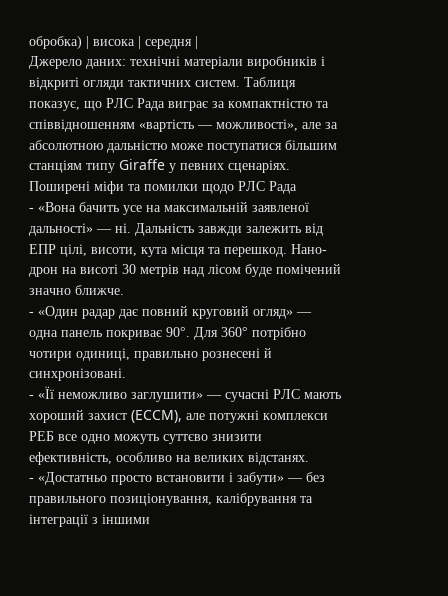обробка) | висока | середня |
Джерело даних: технічні матеріали виробників і відкриті огляди тактичних систем. Таблиця показує, що РЛС Рада виграє за компактністю та співвідношенням «вартість — можливості», але за абсолютною дальністю може поступатися більшим станціям типу Giraffe у певних сценаріях.
Поширені міфи та помилки щодо РЛС Рада
- «Вона бачить усе на максимальній заявленої дальності» — ні. Дальність завжди залежить від ЕПР цілі, висоти, кута місця та перешкод. Нано-дрон на висоті 30 метрів над лісом буде помічений значно ближче.
- «Один радар дає повний круговий огляд» — одна панель покриває 90°. Для 360° потрібно чотири одиниці, правильно рознесені й синхронізовані.
- «Її неможливо заглушити» — сучасні РЛС мають хороший захист (ECCM), але потужні комплекси РЕБ все одно можуть суттєво знизити ефективність, особливо на великих відстанях.
- «Достатньо просто встановити і забути» — без правильного позиціонування, калібрування та інтеграції з іншими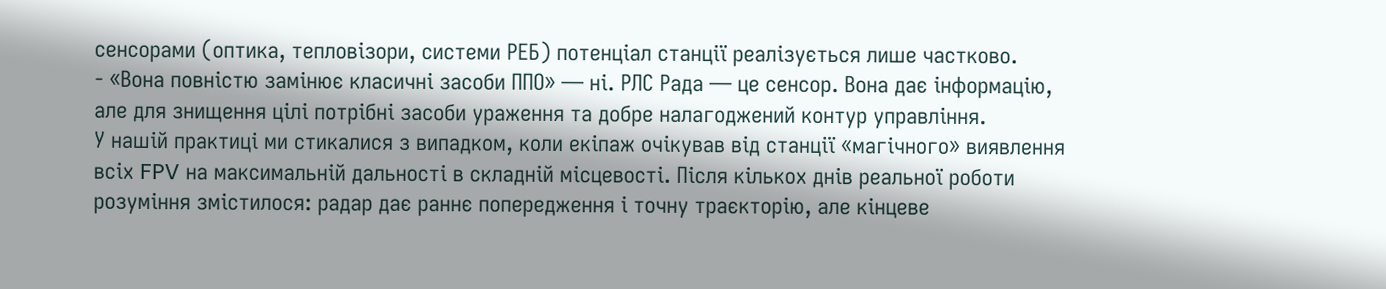сенсорами (оптика, тепловізори, системи РЕБ) потенціал станції реалізується лише частково.
- «Вона повністю замінює класичні засоби ППО» — ні. РЛС Рада — це сенсор. Вона дає інформацію, але для знищення цілі потрібні засоби ураження та добре налагоджений контур управління.
У нашій практиці ми стикалися з випадком, коли екіпаж очікував від станції «магічного» виявлення всіх FPV на максимальній дальності в складній місцевості. Після кількох днів реальної роботи розуміння змістилося: радар дає раннє попередження і точну траєкторію, але кінцеве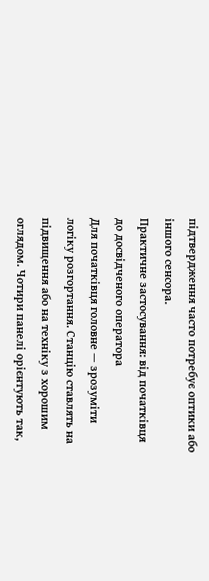підтвердження часто потребує оптики або іншого сенсора.
Практичне застосування: від початківця до досвідченого оператора
Для початківця головне — зрозуміти логіку розгортання. Станцію ставлять на підвищення або на техніку з хорошим оглядом. Чотири панелі орієнтують так,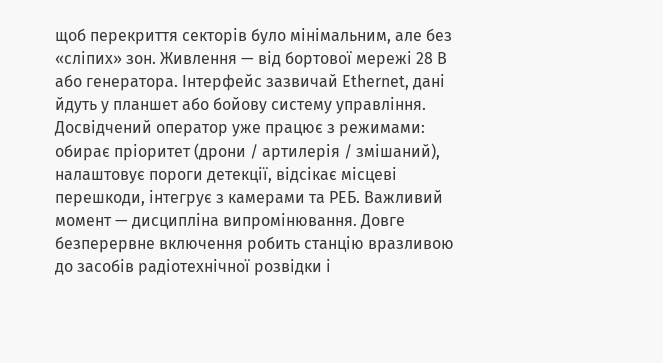щоб перекриття секторів було мінімальним, але без «сліпих» зон. Живлення — від бортової мережі 28 В або генератора. Інтерфейс зазвичай Ethernet, дані йдуть у планшет або бойову систему управління.
Досвідчений оператор уже працює з режимами: обирає пріоритет (дрони / артилерія / змішаний), налаштовує пороги детекції, відсікає місцеві перешкоди, інтегрує з камерами та РЕБ. Важливий момент — дисципліна випромінювання. Довге безперервне включення робить станцію вразливою до засобів радіотехнічної розвідки і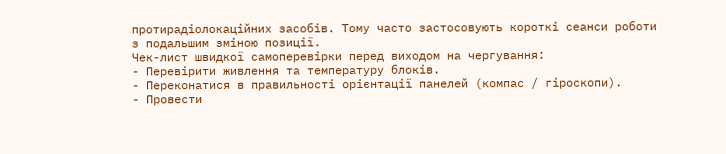протирадіолокаційних засобів. Тому часто застосовують короткі сеанси роботи з подальшим зміною позиції.
Чек-лист швидкої самоперевірки перед виходом на чергування:
- Перевірити живлення та температуру блоків.
- Переконатися в правильності орієнтації панелей (компас / гіроскопи).
- Провести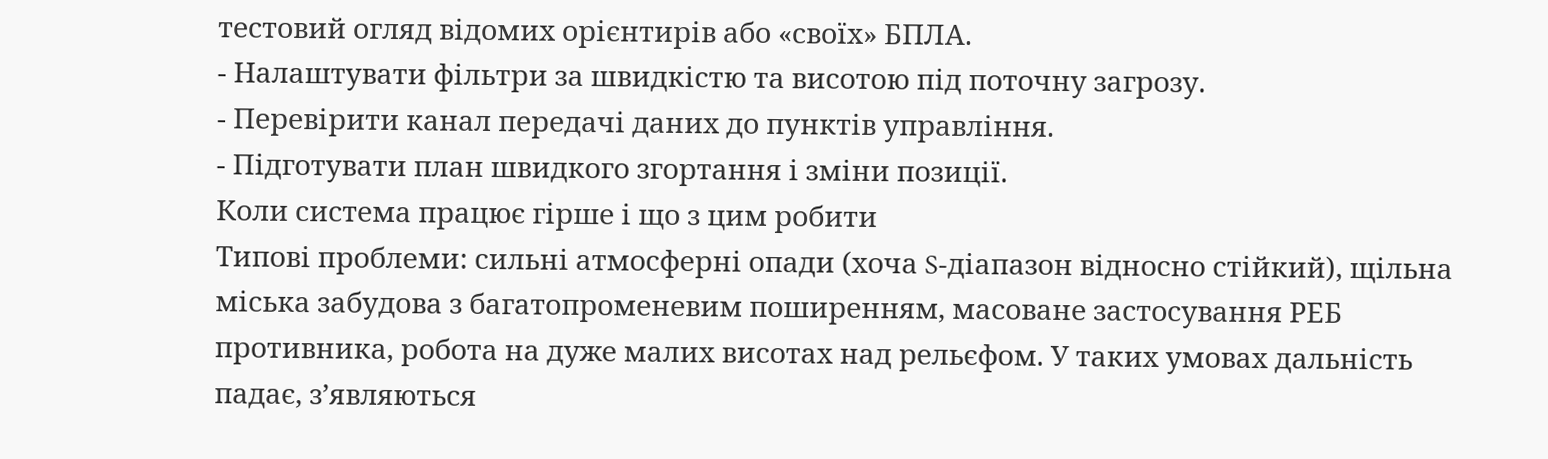тестовий огляд відомих орієнтирів або «своїх» БПЛА.
- Налаштувати фільтри за швидкістю та висотою під поточну загрозу.
- Перевірити канал передачі даних до пунктів управління.
- Підготувати план швидкого згортання і зміни позиції.
Коли система працює гірше і що з цим робити
Типові проблеми: сильні атмосферні опади (хоча S-діапазон відносно стійкий), щільна міська забудова з багатопроменевим поширенням, масоване застосування РЕБ противника, робота на дуже малих висотах над рельєфом. У таких умовах дальність падає, з’являються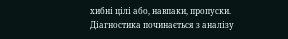хибні цілі або, навпаки, пропуски.
Діагностика починається з аналізу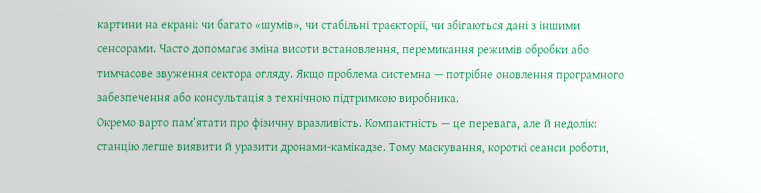картини на екрані: чи багато «шумів», чи стабільні траєкторії, чи збігаються дані з іншими сенсорами. Часто допомагає зміна висоти встановлення, перемикання режимів обробки або тимчасове звуження сектора огляду. Якщо проблема системна — потрібне оновлення програмного забезпечення або консультація з технічною підтримкою виробника.
Окремо варто пам’ятати про фізичну вразливість. Компактність — це перевага, але й недолік: станцію легше виявити й уразити дронами-камікадзе. Тому маскування, короткі сеанси роботи,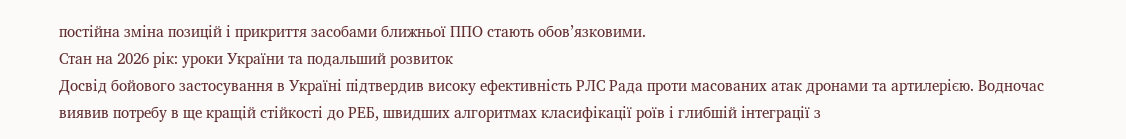постійна зміна позицій і прикриття засобами ближньої ППО стають обов’язковими.
Стан на 2026 рік: уроки України та подальший розвиток
Досвід бойового застосування в Україні підтвердив високу ефективність РЛС Рада проти масованих атак дронами та артилерією. Водночас виявив потребу в ще кращій стійкості до РЕБ, швидших алгоритмах класифікації роїв і глибшій інтеграції з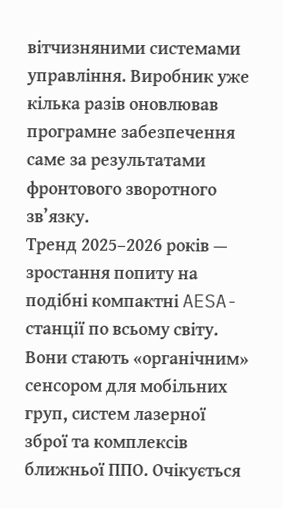вітчизняними системами управління. Виробник уже кілька разів оновлював програмне забезпечення саме за результатами фронтового зворотного зв’язку.
Тренд 2025–2026 років — зростання попиту на подібні компактні AESA-станції по всьому світу. Вони стають «органічним» сенсором для мобільних груп, систем лазерної зброї та комплексів ближньої ППО. Очікується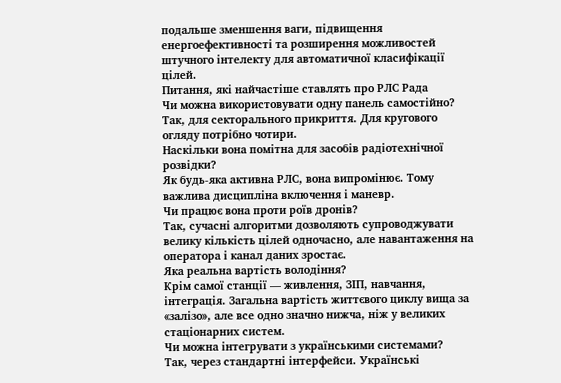подальше зменшення ваги, підвищення енергоефективності та розширення можливостей штучного інтелекту для автоматичної класифікації цілей.
Питання, які найчастіше ставлять про РЛС Рада
Чи можна використовувати одну панель самостійно?
Так, для секторального прикриття. Для кругового огляду потрібно чотири.
Наскільки вона помітна для засобів радіотехнічної розвідки?
Як будь-яка активна РЛС, вона випромінює. Тому важлива дисципліна включення і маневр.
Чи працює вона проти роїв дронів?
Так, сучасні алгоритми дозволяють супроводжувати велику кількість цілей одночасно, але навантаження на оператора і канал даних зростає.
Яка реальна вартість володіння?
Крім самої станції — живлення, ЗІП, навчання, інтеграція. Загальна вартість життєвого циклу вища за «залізо», але все одно значно нижча, ніж у великих стаціонарних систем.
Чи можна інтегрувати з українськими системами?
Так, через стандартні інтерфейси. Українські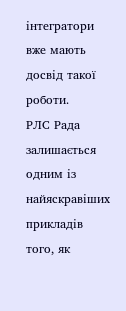інтегратори вже мають досвід такої роботи.
РЛС Рада залишається одним із найяскравіших прикладів того, як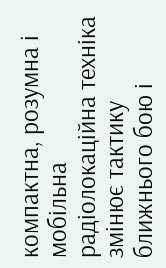компактна, розумна і мобільна радіолокаційна техніка змінює тактику ближнього бою і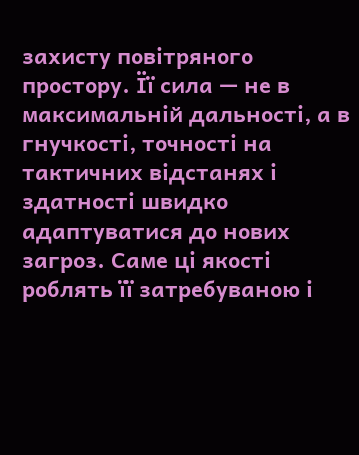захисту повітряного простору. Її сила — не в максимальній дальності, а в гнучкості, точності на тактичних відстанях і здатності швидко адаптуватися до нових загроз. Саме ці якості роблять її затребуваною і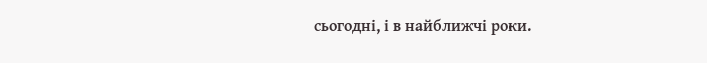сьогодні, і в найближчі роки.